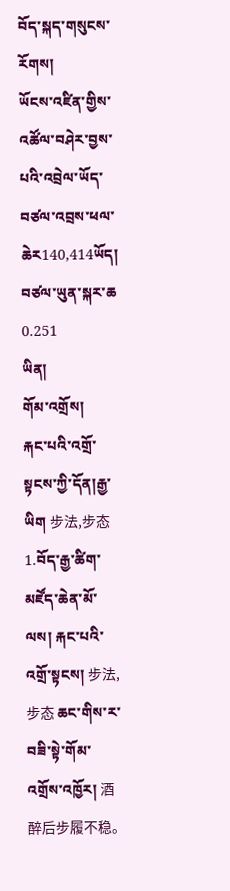བོད་སྐད་གསུངས་རོགས།
ཡོངས་འཛིན་གྱིས་འཚོལ་བཤེར་བྱས་པའི་འབྲེལ་ཡོད་བཙལ་འབྲས་ཕལ་ཆེར140,414ཡོད། བཙལ་ཡུན་སྐར་ཆ 0.251
ཡིན།
གོམ་འགྲོས།
རྐང་པའི་འགྲོ་སྟངས་ཀྱི་དོན།རྒྱ་ཡིག 步法,步态 1.བོད་རྒྱ་ཚིག་མཛོད་ཆེན་མོ་ལས། རྐང་པའི་འགྲོ་སྟངས། 步法,步态 ཆང་གིས་ར་བཟི་སྟེ་གོམ་འགྲོས་འཁྱོར། 酒醉后步履不稳。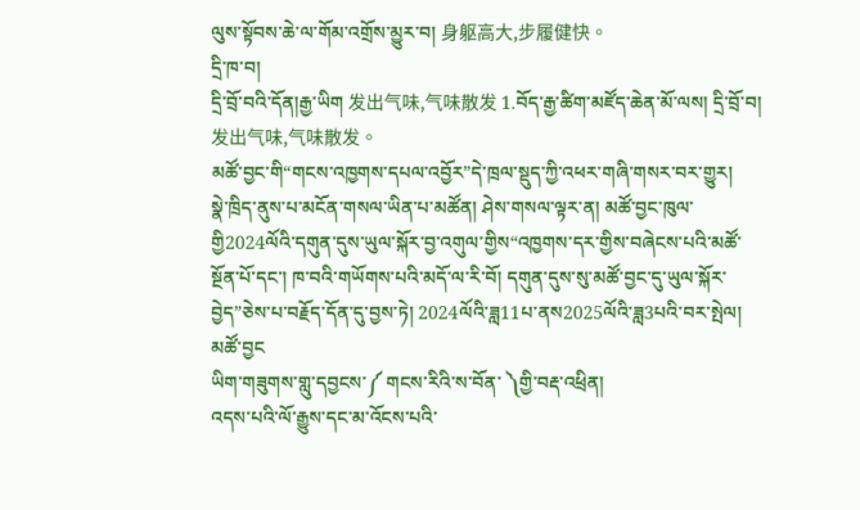ལུས་སྟོབས་ཆེ་ལ་གོམ་འགྲོས་མྱུར་བ། 身躯高大,步履健快。
དྲི་ཁ་བ།
དྲི་བྲོ་བའི་དོན།རྒྱ་ཡིག 发出气味,气味散发 1.བོད་རྒྱ་ཚིག་མཛོད་ཆེན་མོ་ལས། དྲི་བྲོ་བ། 发出气味,气味散发。
མཚོ་བྱང་གི“གངས་འཁྱགས་དཔལ་འབྱོར”དེ་ཁྲལ་སྡུད་ཀྱི་འཕར་གཞི་གསར་བར་གྱུར།
སྣེ་ཁྲིད་ནུས་པ་མངོན་གསལ་ཡིན་པ་མཚོན། ཤེས་གསལ་ལྟར་ན། མཚོ་བྱང་ཁུལ་གྱི2024ལོའི་དགུན་དུས་ཡུལ་སྐོར་བྱ་འགུལ་གྱིས“འཁྱགས་དར་གྱིས་བཞེངས་པའི་མཚོ་སྔོན་པོ་དང་། ཁ་བའི་གཡོགས་པའི་མདོ་ལ་རི་བོ། དགུན་དུས་སུ་མཚོ་བྱང་དུ་ཡུལ་སྐོར་བྱེད”ཅེས་པ་བརྗོད་དོན་དུ་བྱས་ཏེ། 2024ལོའི་ཟླ11པ་ནས2025ལོའི་ཟླ3པའི་བར་སྤེལ། མཚོ་བྱང
ཡིག་གཟུགས་གླུ་དབྱངས་༼ གངས་རིའི་ས་བོན་ ༽གྱི་བརྡ་འཕྲིན།
འདས་པའི་ལོ་རྒྱུས་དང་མ་འོངས་པའི་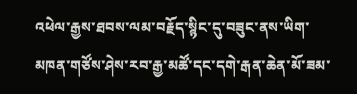འཕེལ་རྒྱས་ཐབས་ལམ་བརྗོད་སྙིང་དུ་བཟུང་ནས་ཡིག་མཁན་གཙོས་ཤེས་རབ་རྒྱ་མཚོ་དང་དགེ་རྒན་ཆེན་མོ་ཟམ་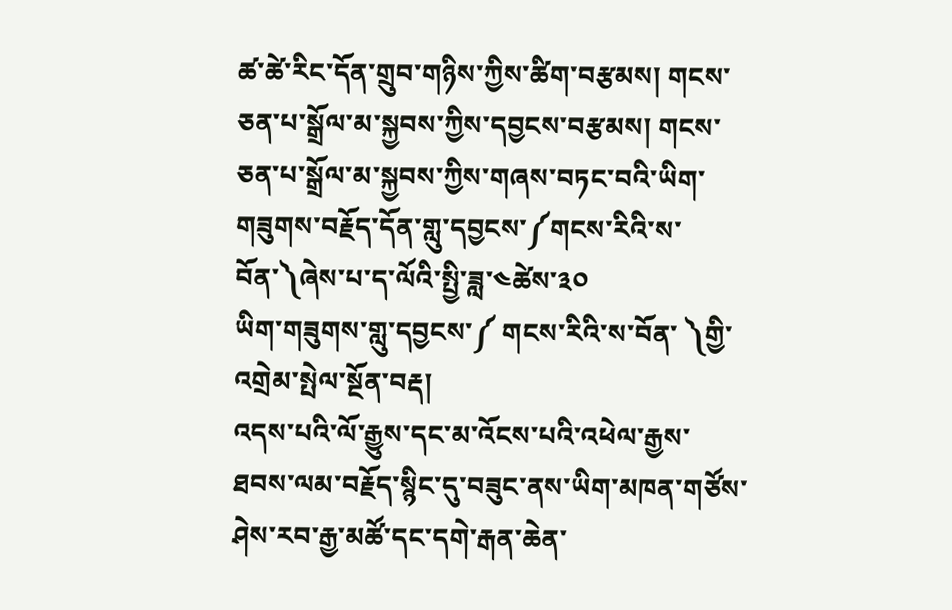ཚ་ཚེ་རིང་དོན་གྲུབ་གཉིས་ཀྱིས་ཚིག་བརྩམས། གངས་ཅན་པ་སྒྲོལ་མ་སྐྱབས་ཀྱིས་དབྱངས་བརྩམས། གངས་ཅན་པ་སྒྲོལ་མ་སྐྱབས་ཀྱིས་གཞས་བཏང་བའི་ཡིག་གཟུགས་བརྗོད་དོན་གླུ་དབྱངས་༼གངས་རིའི་ས་བོན་༽ཞེས་པ་ད་ལོའི་སྤྱི་ཟླ་༤ཚེས་༣༠
ཡིག་གཟུགས་གླུ་དབྱངས་༼ གངས་རིའི་ས་བོན་ ༽གྱི་འགྲེམ་སྤེལ་སྔོན་བརྡ།
འདས་པའི་ལོ་རྒྱུས་དང་མ་འོངས་པའི་འཕེལ་རྒྱས་ཐབས་ལམ་བརྗོད་སྙིང་དུ་བཟུང་ནས་ཡིག་མཁན་གཙོས་ཤེས་རབ་རྒྱ་མཚོ་དང་དགེ་རྒན་ཆེན་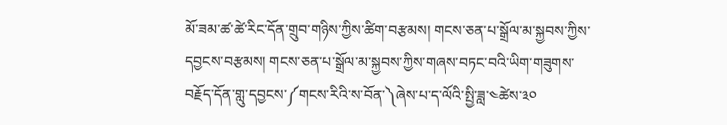མོ་ཟམ་ཚ་ཚེ་རིང་དོན་གྲུབ་གཉིས་ཀྱིས་ཚིག་བརྩམས། གངས་ཅན་པ་སྒྲོལ་མ་སྐྱབས་ཀྱིས་དབྱངས་བརྩམས། གངས་ཅན་པ་སྒྲོལ་མ་སྐྱབས་ཀྱིས་གཞས་བཏང་བའི་ཡིག་གཟུགས་བརྗོད་དོན་གླུ་དབྱངས་༼གངས་རིའི་ས་བོན་༽ཞེས་པ་ད་ལོའི་སྤྱི་ཟླ་༤ཚེས་༣༠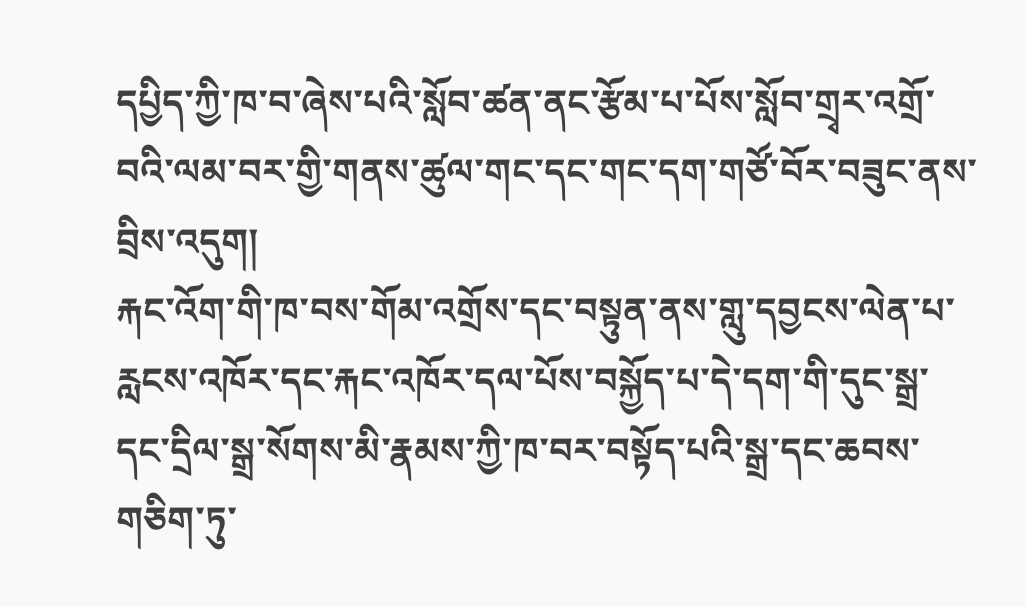དཔྱིད་ཀྱི་ཁ་བ་ཞེས་པའི་སློབ་ཚན་ནང་རྩོམ་པ་པོས་སློབ་གྲྭར་འགྲོ་བའི་ལམ་བར་གྱི་གནས་ཚུལ་གང་དང་གང་དག་གཙོ་བོར་བཟུང་ནས་བྲིས་འདུག།
རྐང་འོག་གི་ཁ་བས་གོམ་འགྲོས་དང་བསྟུན་ནས་གླུ་དབྱངས་ལེན་པ་རླངས་འཁོར་དང་རྐང་འཁོར་དལ་པོས་བསྐྱོད་པ་དེ་དག་གི་དུང་སྒྲ་དང་དྲིལ་སྒྲ་སོགས་མི་རྣམས་ཀྱི་ཁ་བར་བསྟོད་པའི་སྒྲ་དང་ཆབས་གཅིག་ཏུ་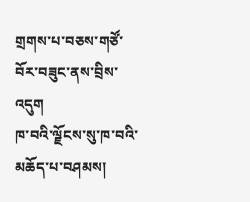གྲགས་པ་བཅས་གཙོ་བོར་བཟུང་ནས་བྲིས་འདུག
ཁ་བའི་ལྗོངས་སུ་ཁ་བའི་མཆོད་པ་བཤམས།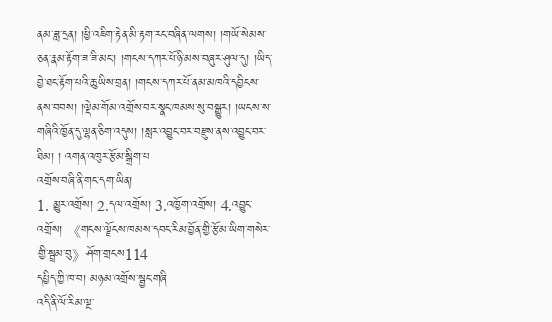ནམ་ཟླ་དྲན། །ཕྱི་འཇིག་རྟེན་མི་རྟག་རང་བཞིན་ལགས། །གཡོ་སེམས་ཅན་རྣམ་རྟོག་ཟ་ཟི་མང་། །གངས་དཀར་པོ་ཉི་མས་བཞུར་ཤུལ་དུ། །ཡིད་བྱེ་ཐང་རྟོག་པའི་ཆུ་ཡིས་བྲན། །གངས་དཀར་པོ་ནམ་མཁའི་དབྱིངས་ནས་བབས། །ལྡེམ་གོམ་འགྲོས་བར་སྣང་ཁམས་སུ་བསྒྱུར། །ཡངས་ས་གཞིའི་ཁྱོན་དུ་ལྷན་ཅིག་འདུས། །སླར་འབྱུང་བར་བརྫུས་ནས་འབྱུང་བར་ཐིམ། ། འགན་འཁུར་རྩོམ་སྒྲིག་པ
འགྲོས་བཞི་ནི་གང་དག་ཡིན།
1. མྱུར་འགྲོས། 2.དལ་འགྲོས། 3.འཁྱོག་འགྲོས། 4.འབྱུང་འགྲོས། 《གངས་ལྗོངས་ཁམས་དབང་རིམ་བྱོན་གྱི་རྩོམ་ཡིག་གསེར་གྱི་སྦྲམ་བུ》ཤོག་གྲངས114
དཔྱིད་ཀྱི་ཁ་བ། མཉམ་འགྲོས་སྦྱང་གཞི
འདི་ནི་ལོ་རིམ་ལྔ་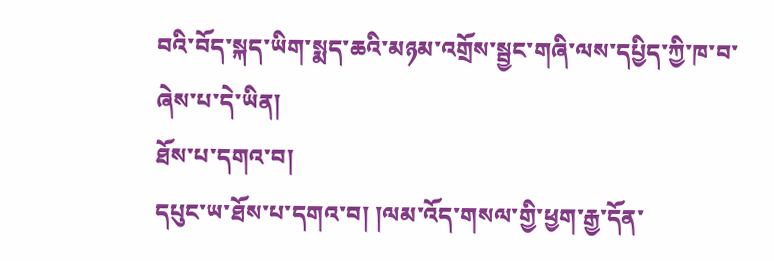བའི་བོད་སྐད་ཡིག་སྨད་ཆའི་མཉམ་འགྲོས་སྦྱང་གཞི་ལས་དཔྱིད་ཀྱི་ཁ་བ་ཞེས་པ་དེ་ཡིན།
ཐོས་པ་དགའ་བ།
དཔུང་ཡ་ཐོས་པ་དགའ་བ། །ལམ་འོད་གསལ་གྱི་ཕྱག་རྒྱ་དོན་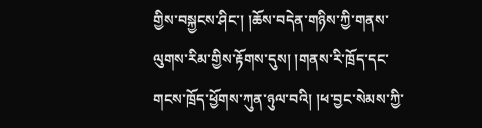གྱིས་བསྐྱངས་ཤིང་། །ཆོས་བདེན་གཉིས་ཀྱི་གནས་ལུགས་རིམ་གྱིས་རྟོགས་དུས། །གནས་རི་ཁྲོད་དང་གངས་ཁྲོད་ཕྱོགས་ཀུན་ཉུལ་བའི། །ཕ་བྱང་སེམས་ཀྱི་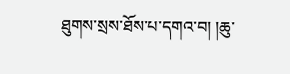ཐུགས་སྲས་ཐོས་པ་དགའ་བ། །ཆུ་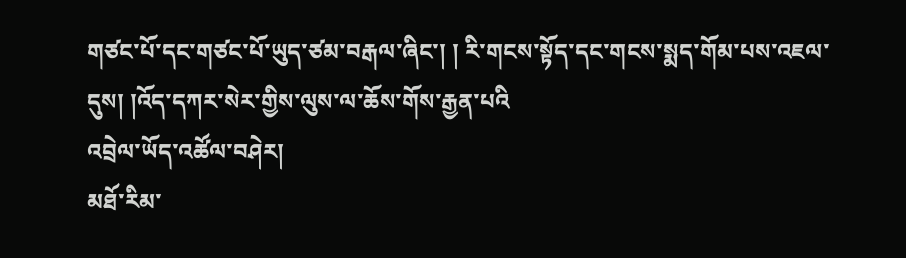གཙང་པོ་དང་གཙང་པོ་ཡུད་ཙམ་བརྒལ་ཞིང་། ། རི་གངས་སྟོད་དང་གངས་སྨད་གོམ་པས་འཇལ་དུས། །འོད་དཀར་སེར་གྱིས་ལུས་ལ་ཆོས་གོས་རྒྱན་པའི
འབྲེལ་ཡོད་འཚོལ་བཤེར།
མཐོ་རིམ་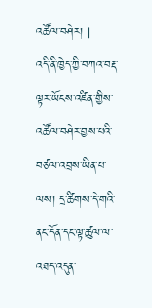འཚོལ་བཤེར། |
འདི་ནི་ཁྱེད་ཀྱི་བཀའ་བརྡ་ལྟར་ཡོངས་འཛིན་གྱིས་འཚོལ་བཤེར་བྱས་པའི་བཙལ་འབྲས་ཡིན་པ་ལས། དྲ་ཚིགས་དེ་གའི་ནང་དོན་དང་ལྟ་ཚུལ་ལ་འཐད་འདུན་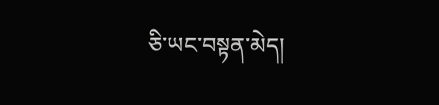ཅི་ཡང་བསྟན་མེད།